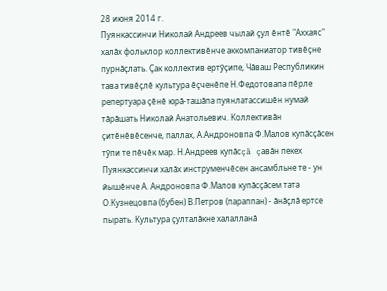28 июня 2014 г.
Пуянкассинчи Николай Андреев чылай çул ĕнтĕ "Аххаяс" халăх фольклор коллективĕнче аккомпаниатор тивĕçне пурнăçлать. Çак коллектив ертỹçипе, Чăваш Республикин тава тивĕçлĕ культура ĕçченĕпе Н.Федотовапа пĕрле репертуара çĕнĕ юрă-ташăпа пуянлатассишĕн нумай тăрăшать Николай Анатольевич. Коллективăн çитĕнĕвĕсенче, паллах, А.Андроновпа Ф.Малов купăсçăсен тỹпи те пĕчĕк мар. Н.Андреев купăсçă çавăн пекех Пуянкассинчи халăх инструменчĕсен ансамбльне те - ун йышĕнче А. Андроновпа Ф.Малов купăсçăсем тата О.Кузнецовпа (бубен) В.Петров (параппан) - ăнăçлă ертсе пырать. Культура çулталăкне халалланă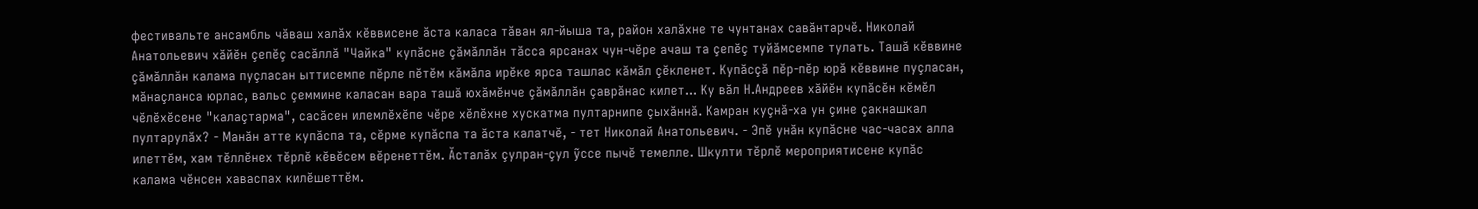фестивальте ансамбль чăваш халăх кĕввисене ăста каласа тăван ял-йыша та, район халăхне те чунтанах савăнтарчĕ. Николай Анатольевич хăйĕн çепĕç сасăллă "Чайка" купăсне çăмăллăн тăсса ярсанах чун-чĕре ачаш та çепĕç туйăмсемпе тулать. Ташă кĕввине çăмăллăн калама пуçласан ыттисемпе пĕрле пĕтĕм кăмăла ирĕке ярса ташлас кăмăл çĕкленет. Купăсçă пĕр-пĕр юрă кĕввине пуçласан, мăнаçланса юрлас, вальс çеммине каласан вара ташă юхăмĕнче çăмăллăн çаврăнас килет... Ку вăл Н.Андреев хăйĕн купăсĕн кĕмĕл чĕлĕхĕсене "калаçтарма", сасăсен илемлĕхĕпе чĕре хĕлĕхне хускатма пултарнипе çыхăннă. Камран куçнă-ха ун çине çакнашкал пултарулăх? - Манăн атте купăспа та, сĕрме купăспа та ăста калатчĕ, - тет Николай Анатольевич. - Эпĕ унăн купăсне час-часах алла илеттĕм, хам тĕллĕнех тĕрлĕ кĕвĕсем вĕренеттĕм. Ăсталăх çулран-çул ỹссе пычĕ темелле. Шкулти тĕрлĕ мероприятисене купăс калама чĕнсен хаваспах килĕшеттĕм.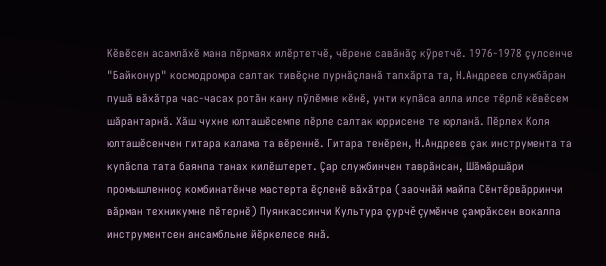Кĕвĕсен асамлăхĕ мана пĕрмаях илĕртетчĕ, чĕрене савăнăç кỹретчĕ. 1976-1978 çулсенче "Байконур" космодромра салтак тивĕçне пурнăçланă тапхăрта та, Н.Андреев службăран пушă вăхăтра час-часах ротăн кану пỹлĕмне кĕнĕ, унти купăса алла илсе тĕрлĕ кĕвĕсем шăрантарнă. Хăш чухне юлташĕсемпе пĕрле салтак юррисене те юрланă. Пĕрлех Коля юлташĕсенчен гитара калама та вĕреннĕ. Гитара тенĕрен, Н.Андреев çак инструмента та купăспа тата баянпа танах килĕштерет. Çар службинчен таврăнсан, Шăмăршăри промышленноç комбинатĕнче мастерта ĕçленĕ вăхăтра (заочнăй майпа Сĕнтĕрвăрринчи вăрман техникумне пĕтернĕ) Пуянкассинчи Культура çурчĕ çумĕнче çамрăксен вокалпа инструментсен ансамбльне йĕркелесе янă.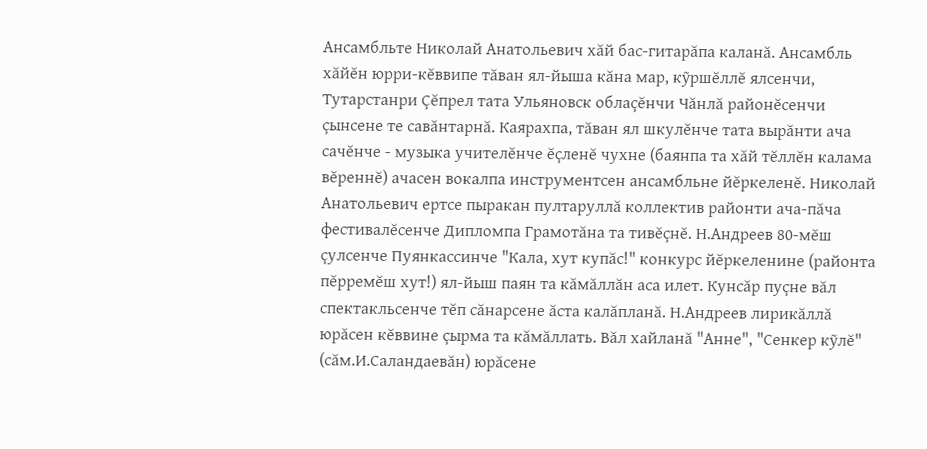Ансамбльте Николай Анатольевич хăй бас-гитарăпа каланă. Ансамбль хăйĕн юрри-кĕввипе тăван ял-йыша кăна мар, кỹршĕллĕ ялсенчи, Тутарстанри Çĕпрел тата Ульяновск облаçĕнчи Чăнлă районĕсенчи çынсене те савăнтарнă. Каярахпа, тăван ял шкулĕнче тата вырăнти ача сачĕнче - музыка учителĕнче ĕçленĕ чухне (баянпа та хăй тĕллĕн калама вĕреннĕ) ачасен вокалпа инструментсен ансамбльне йĕркеленĕ. Николай Анатольевич ертсе пыракан пултаруллă коллектив районти ача-пăча фестивалĕсенче Дипломпа Грамотăна та тивĕçнĕ. Н.Андреев 80-мĕш çулсенче Пуянкассинче "Кала, хут купăс!" конкурс йĕркеленине (районта пĕрремĕш хут!) ял-йыш паян та кăмăллăн аса илет. Кунсăр пуçне вăл спектакльсенче тĕп сăнарсене ăста калăпланă. Н.Андреев лирикăллă юрăсен кĕввине çырма та кăмăллать. Вăл хайланă "Анне", "Сенкер кỹлĕ" (сăм.И.Саландаевăн) юрăсене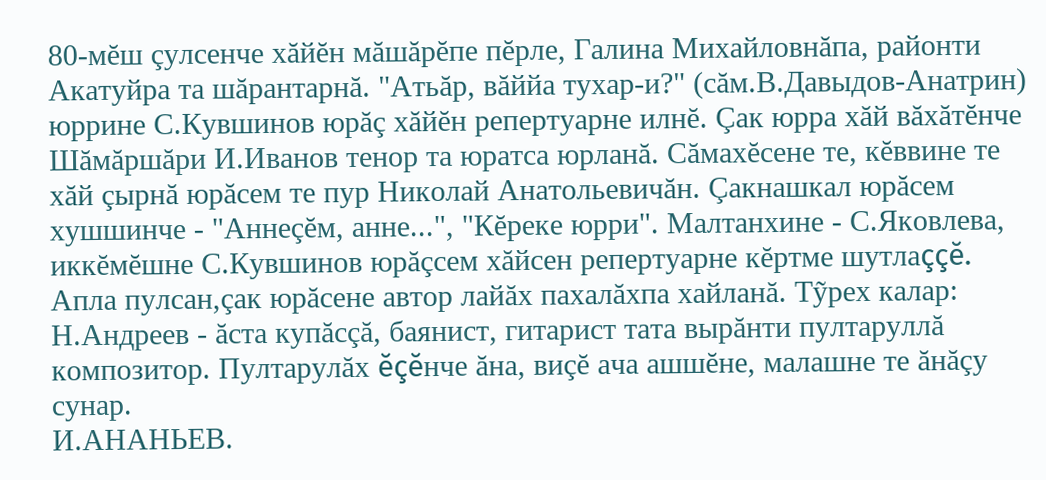80-мĕш çулсенче хăйĕн мăшăрĕпе пĕрле, Галина Михайловнăпа, районти Акатуйра та шăрантарнă. "Атьăр, вăййа тухар-и?" (сăм.В.Давыдов-Анатрин) юррине С.Кувшинов юрăç хăйĕн репертуарне илнĕ. Çак юрра хăй вăхăтĕнче Шăмăршăри И.Иванов тенор та юратса юрланă. Сăмахĕсене те, кĕввине те хăй çырнă юрăсем те пур Николай Анатольевичăн. Çакнашкал юрăсем хушшинче - "Аннеçĕм, анне...", "Кĕреке юрри". Малтанхине - С.Яковлева, иккĕмĕшне С.Кувшинов юрăçсем хăйсен репертуарне кĕртме шутлаççĕ. Апла пулсан,çак юрăсене автор лайăх пахалăхпа хайланă. Тỹрех калар: Н.Андреев - ăста купăсçă, баянист, гитарист тата вырăнти пултаруллă композитор. Пултарулăх ĕçĕнче ăна, виçĕ ача ашшĕне, малашне те ăнăçу сунар.
И.АНАНЬЕВ.